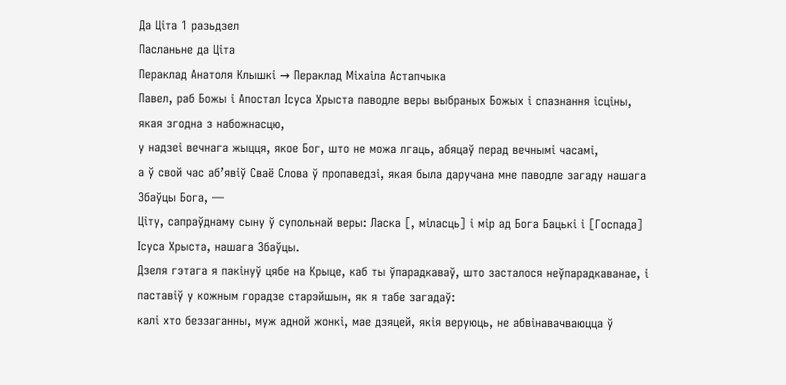Да Ціта 1 разьдзел
Пасланьне да Ціта
Пераклад Анатоля Клышкi → Пераклад Міхаіла Астапчыка
Павел, раб Божы і Апостал Ісуса Хрыста паводле веры выбраных Божых і спазнання ісціны, якая згодна з набожнасцю,
у надзеі вечнага жыцця, якое Бог, што не можа лгаць, абяцаў перад вечнымі часамі,
а ў свой час аб’явіў Сваё Слова ў пропаведзі, якая была даручана мне паводле загаду нашага Збаўцы Бога, —
Ціту, сапраўднаму сыну ў супольнай веры: Ласка [, міласць] і мір ад Бога Бацькі і [Госпада] Ісуса Хрыста, нашага Збаўцы.
Дзеля гэтага я пакінуў цябе на Крыце, каб ты ўпарадкаваў, што засталося неўпарадкаванае, і паставіў у кожным горадзе старэйшын, як я табе загадаў:
калі хто беззаганны, муж адной жонкі, мае дзяцей, якія веруюць, не абвінавачваюцца ў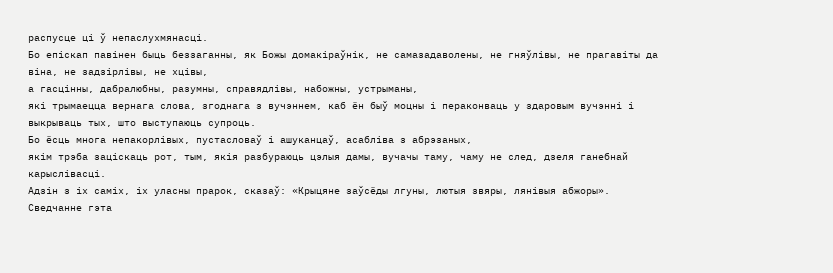распусце ці ў непаслухмянасці.
Бо епіскап павінен быць беззаганны, як Божы домакіраўнік, не самазадаволены, не гняўлівы, не прагавіты да віна, не задзірлівы, не хцівы,
а гасцінны, дабралюбны, разумны, справядлівы, набожны, устрыманы,
які трымаецца вернага слова, згоднага з вучэннем, каб ён быў моцны і пераконваць у здаровым вучэнні і выкрываць тых, што выступаюць супроць.
Бо ёсць многа непакорлівых, пустасловаў і ашуканцаў, асабліва з абрэзаных,
якім трэба заціскаць рот, тым, якія разбураюць цэлыя дамы, вучачы таму, чаму не след, дзеля ганебнай карыслівасці.
Адзін з іх саміх, іх уласны прарок, сказаў: «Крыцяне заўсёды лгуны, лютыя звяры, лянівыя абжоры».
Сведчанне гэта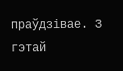праўдзівае. З гэтай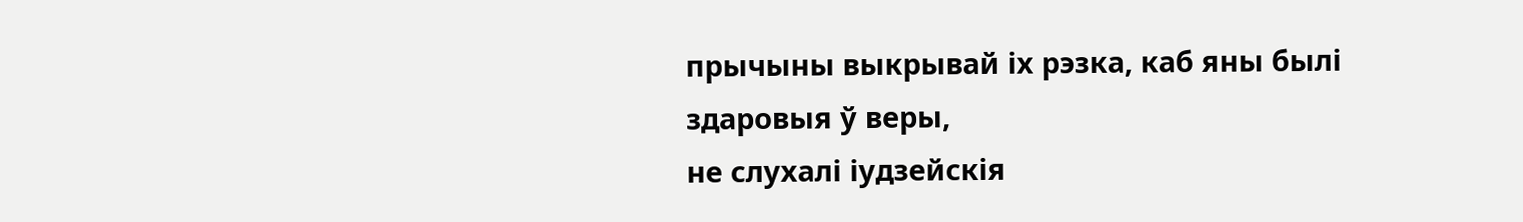прычыны выкрывай іх рэзка, каб яны былі здаровыя ў веры,
не слухалі іудзейскія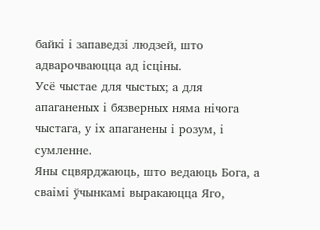байкі і запаведзі людзей, што адварочваюцца ад ісціны.
Усё чыстае для чыстых; а для апаганеных і бязверных няма нічога чыстага, у іх апаганены і розум, і сумленне.
Яны сцвярджаюць, што ведаюць Бога, а сваімі ўчынкамі выракаюцца Яго,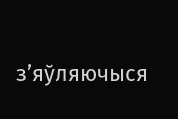з’яўляючыся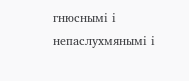гнюснымі і непаслухмянымі і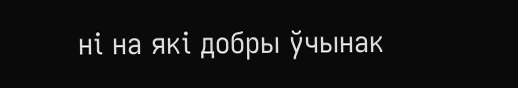ні на які добры ўчынак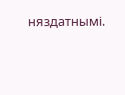няздатнымі.